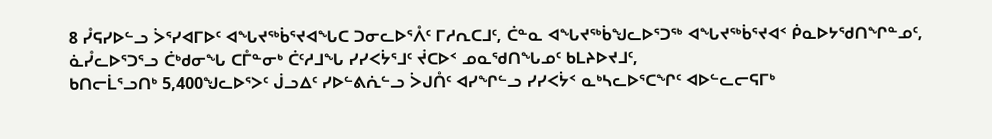8 ᓮᕋᓯᐅᓪᓗ ᐴᕐᓯᐊᒥᐅᑦ ᐊᖓᔪᖅᑳᕐᔪᐊᖓᑕ ᑐᓂᓚᐅᕐᐰᑦ ᒥᓱᕆᑕᒧᑦ, ᑖᓐᓇ ᐊᖓᔪᖅᑳᖑᓚᐅᕐᑐᖅ ᐊᖓᔪᖅᑳᕐᔪᐊᑉ ᑮᓇᐅᔭᖁᑎᖏᓐᓄᑦ, ᓈᓮᓚᐅᕐᑐᕐᓗ ᑖᒃᑯᓂᖓ ᑕᒤᓐᓂᒃ ᑖᑦᓱᒧᖓ ᓯᓯᐸᔮᕐᒧᑦ ᔫᑕᐅᑉ ᓄᓇᖁᑎᖓᓄᑦ ᑲᒪᔨᐅᔪᒧᑦ,
ᑲᑎᓕᒫᕐᓗᑎᒃ 5,400ᖑᓚᐅᕐᐳᑦ ᒎᓗᐃᑦ ᓯᐅᓪᕕᕇᓪᓗ ᐴᒍᑍᑦ ᐊᓯᖏᓪᓗ ᓯᓯᐸᔮᑉ ᓇᒃᓴᓚᐅᕐᑕᖏᑦ ᐊᐅᓪᓚᓕᕋᒥᒃ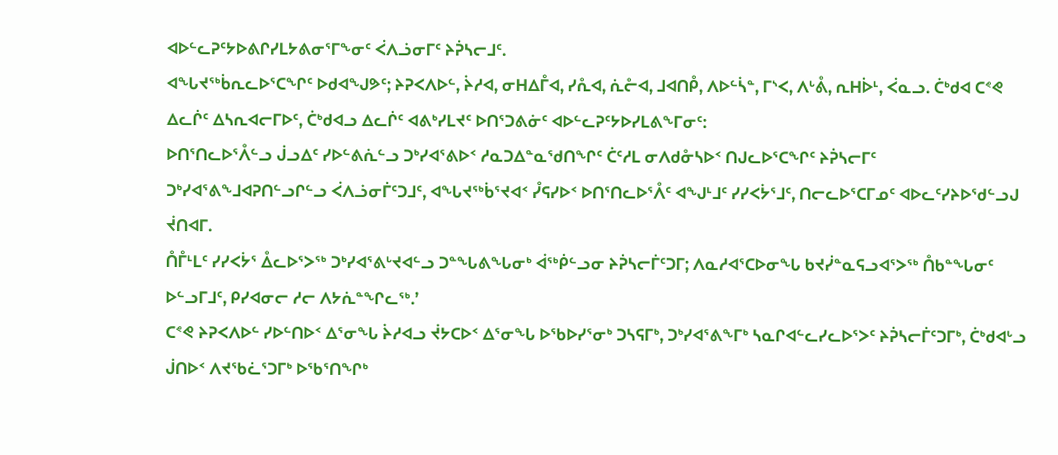ᐊᐅᓪᓚᕈᑦᔭᐅᕕᒋᓯᒪᔭᕕᓂᕐᒥᖕᓂᑦ ᐹᐱᓘᓂᒥᑦ ᔨᕉᓴᓕᒧᑦ.
ᐊᖓᔪᖅᑳᕆᓚᐅᕐᑕᖏᑦ ᐅᑯᐊᖑᕗᑦ; ᔨᕈᐸᐱᐅᓪ, ᔩᓱᐊ, ᓂᕼᐃᒤᐊ, ᓯᕅᐊ, ᕇᓔᐊ, ᒧᐊᑎᑬ, ᐱᐅᓪᓵᓐ, ᒥᔅᐸ, ᐱᒡᕔ, ᕆᕼᐆᒻ, ᐹᓇᓗ. ᑖᒃᑯᐊ ᑕᕝᕙ ᐃᓚᒌᑦ ᐃᓴᕆᐊᓕᒥᐅᑦ, ᑖᒃᑯᐊᓗ ᐃᓚᒌᑦ ᐊᕕᒃᓯᒪᔪᑦ ᐅᑎᕐᑐᕕᓃᑦ ᐊᐅᓪᓚᕈᑦᔭᐅᓯᒪᕕᖕᒥᓂᑦ:
ᐅᑎᕐᑎᓚᐅᕐᐰᓪᓗ ᒎᓗᐃᑦ ᓯᐅᓪᕕᕇᓪᓗ ᑐᒃᓯᐊᕐᕕᐅᑉ ᓱᓇᑐᐃᓐᓇᖁᑎᖏᑦ ᑖᑦᓱᒪ ᓂᐱᑯᓁᓴᐅᑉ ᑎᒍᓚᐅᕐᑕᖏᑦ ᔨᕉᓴᓕᒥᑦ ᑐᒃᓯᐊᕐᕕᖕᒧᐊᕈᑎᓪᓗᒋᓪᓗ ᐹᐱᓘᓂᒦᑦᑐᒧᑦ, ᐊᖓᔪᖅᑳᕐᔪᐊᑉ ᓮᕋᓯᐅᑉ ᐅᑎᕐᑎᓚᐅᕐᐰᑦ ᐊᖑᒻᒧᑦ ᓯᓯᐸᔮᕐᒧᑦ, ᑎᓕᓚᐅᕐᑕᒥᓄᑦ ᐊᐅᓚᑦᓯᔨᐅᖁᓪᓗᒍ ᔫᑎᐊᒥ.
ᑍᒤᒻᒪᑦ ᓯᓯᐸᔮᕐ ᐂᓚᐅᕐᐳᖅ ᑐᒃᓯᐊᕐᕕᒡᔪᐊᓪᓗ ᑐᓐᖓᕕᖓᓂᒃ ᐋᖅᑮᓪᓗᓂ ᔨᕉᓴᓕᒦᑦᑐᒥ; ᐱᓇᓱᐊᕐᑕᐅᓂᖓ ᑲᔪᓰᓐᓇᕋᓗᐊᕐᐳᖅ ᑍᑲᓐᖓᓂᑦ ᐅᓪᓗᒥᒧᑦ, ᑭᓯᐊᓂᓕ ᓱᓕ ᐱᔭᕇᓐᖏᓚᖅ.’
ᑕᕝᕙ ᔨᕈᐸᐱᐅᓪ ᓯᐅᓪᑎᐅᑉ ᐃᕐᓂᖓ ᔩᓱᐊᓗ ᔫᔭᑕᐅᑉ ᐃᕐᓂᖓ ᐅᖃᐅᓯᕐᓂᒃ ᑐᓴᕋᒥᒃ, ᑐᒃᓯᐊᕐᕕᖕᒥᒃ ᓴᓇᒋᐊᓪᓚᓯᓚᐅᕐᐳᑦ ᔨᕉᓴᓕᒦᑦᑐᒥᒃ, ᑖᒃᑯᐊᒡᓗ ᒎᑎᐅᑉ ᐱᔪᖃᓛᕐᑐᒥᒃ ᐅᖃᕐᑎᖏᒃ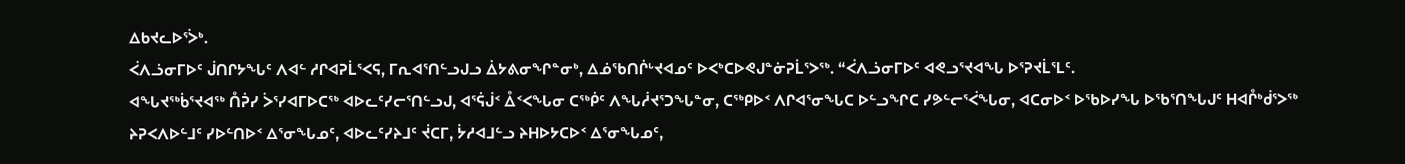ᐃᑲᔪᓚᐅᕐᐴᒃ.
ᐹᐱᓘᓂᒥᐅᑦ ᒎᑎᒋᔭᖓᑦ ᐱᐊᓪ ᓱᒋᐊᕈᒫᕐᐸᕋ, ᒥᕆᐊᕐᑎᓪᓗᒍᓗ ᐄᔭᕕᓂᖏᓐᓂᒃ, ᐃᓅᖃᑎᒌᒡᔪᐊᓄᑦ ᐅᐸᒃᑕᐅᕙᒍᓐᓃᕈᒫᕐᐳᖅ. “ᐹᐱᓘᓂᒥᐅᑦ ᐊᕙᓗᕐᔪᐊᖓ ᐅᕐᕈᔪᒫᕐᒪᑦ.
ᐊᖓᔪᖅᑳᕐᔪᐊᖅ ᑍᕉᓯ ᐴᕐᓯᐊᒥᐅᑕᖅ ᐊᐅᓚᑦᓯᓕᕐᑎᓪᓗᒍ, ᐊᕐᕌᒎᑉ ᐂᑉᐸᖓᓂ ᑕᖅᑮᑦ ᐱᖓᓲᔪᕐᑐᖓᓐᓂ, ᑕᖅᑭᐅᑉ ᐱᒋᐊᕐᓂᖓᑕ ᐅᓪᓗᖏᑕ ᓯᕗᓪᓕᕐᐹᖓᓂ, ᐊᑕᓂᐅᑉ ᐅᖃᐅᓯᖓ ᐅᖃᕐᑎᖓᒍᑦ ᕼᐊᒊᒃᑰᕐᐳᖅ ᔨᕈᐸᐱᐅᓪᒧᑦ ᓯᐅᓪᑎᐅᑉ ᐃᕐᓂᖓᓄᑦ, ᐊᐅᓚᑦᓯᔨᒧᑦ ᔫᑕᒥ, ᔮᓱᐊᒧᓪᓗ ᔨᕼᐅᔭᑕᐅᑉ ᐃᕐᓂᖓᓄᑦ,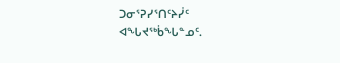ᑐᓂᕐᕈᓯᕐᑎᑦᔨᓰᑦ ᐊᖓᔪᖅᑳᖓᓐᓄᑦ.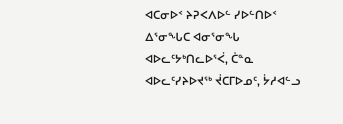ᐊᑕᓂᐅᑉ ᔨᕈᐸᐱᐅᓪ ᓯᐅᓪᑎᐅᑉ ᐃᕐᓂᖓᑕ ᐊᓂᕐᓂᖓ ᐊᐅᓚᑦᔭᒃᑎᓚᐅᕐᐹ, ᑖᓐᓇ ᐊᐅᓚᑦᓯᔨᐅᔪᖅ ᔫᑕᒥᐅᓄᑦ, ᔮᓱᐊᓪᓗ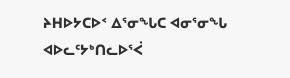ᔨᕼᐅᔭᑕᐅᑉ ᐃᕐᓂᖓᑕ ᐊᓂᕐᓂᖓ ᐊᐅᓚᑦᔭᒃᑎᓚᐅᕐᐹ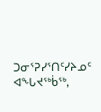ᑐᓂᕐᕈᓯᕐᑎᑦᓯᔨᓄᑦ ᐊᖓᔪᖅᑳᖅ,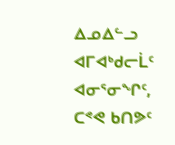ᐃᓄᐃᓪᓗ ᐊᒥᐊᒃᑯᓕᒫᑦ ᐊᓂᕐᓂᖏᑦ, ᑕᕝᕙ ᑲᑎᕗᑦ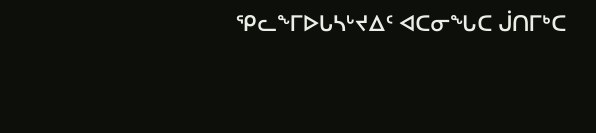ᕿᓚᖕᒥᐅᒐᓴᒡᔪᐃᑦ ᐊᑕᓂᖓᑕ ᒎᑎᒥᒃᑕ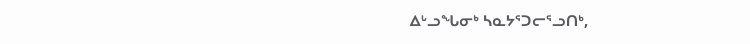ᐃᒡᓗᖓᓂᒃ ᓴᓇᔭᕐᑐᓕᕐᓗᑎᒃ,